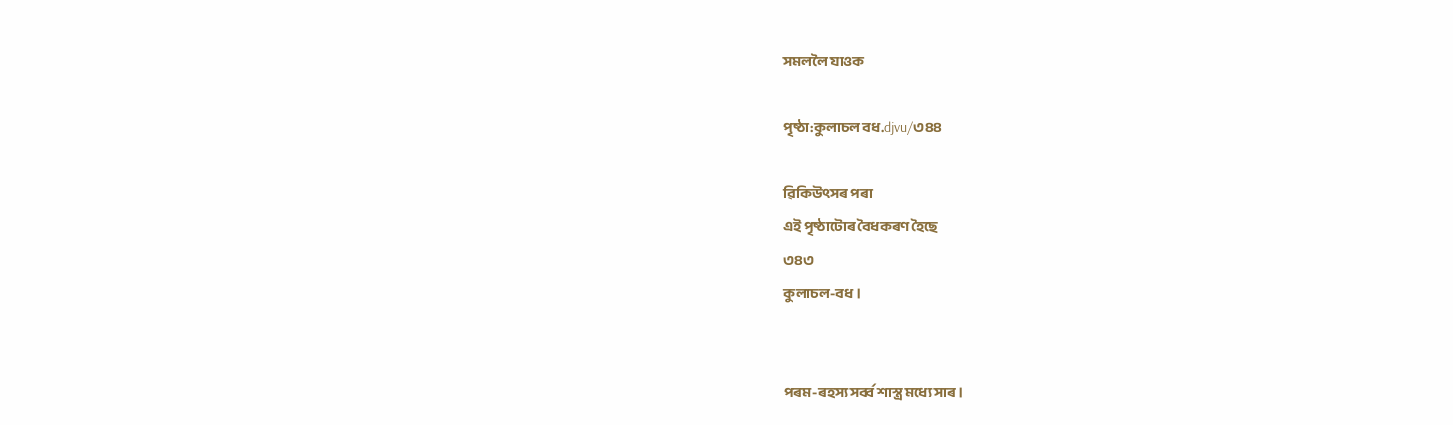সমললৈ যাওক

পৃষ্ঠা:কুলাচল বধ.djvu/৩৪৪

ৱিকিউৎসৰ পৰা
এই পৃষ্ঠাটোৰ বৈধকৰণ হৈছে
৩৪৩
কুলাচল-বধ।


পৰম-ৰহস্য সৰ্ব্ব শাস্ত্ৰ মধ্যে সাৰ।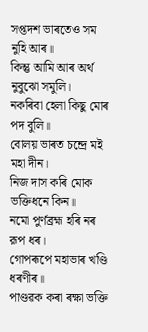সপ্তদশ ভাৰতেও সম নুহি আৰ॥
কিন্তু আমি আৰ অৰ্থ নুবুঝো সমুলি।
নকৰিবা হেলা কিছু মোৰ পদ বুলি॥
বোলয় ভাৰত চন্দ্ৰে মই মহা দীন।
নিজ দাস কৰি মোক ভক্তিধনে কিন॥
নমো পুৰ্ণব্ৰহ্ম হৰি নৰ রূপ ধৰ।
গোপৰূপে মহাভাৰ খণ্ডি ধৰণীৰ॥
পাণ্ডৱক কৰা ৰক্ষা ভক্তি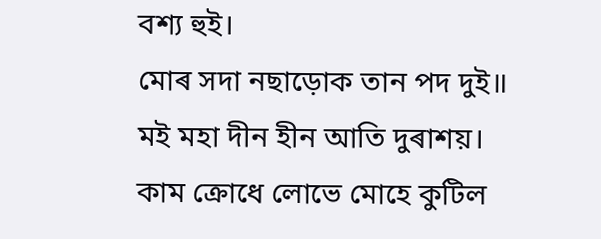বশ্য হুই।
মোৰ সদা নছাড়োক তান পদ দুই॥
মই মহা দীন হীন আতি দুৰাশয়।
কাম ক্ৰোধে লোভে মোহে কুটিল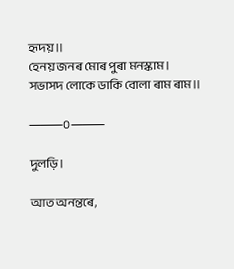হৃদয়॥
হেনয় জনৰ মোৰ পুৰা মনস্কাম।
সভাসদ লোকে ডাকি বোলা ৰাম ৰাম॥

⸻০⸻

দুলড়ি।

আত অনন্তৰে,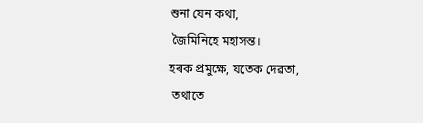শুনা যেন কথা,
 জৈমিনিহে মহাসন্ত।
হৰক প্ৰমুক্ষে, যতেক দেৱতা,
 তথাতে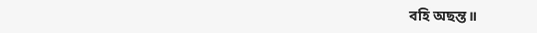বহি অছন্ত॥